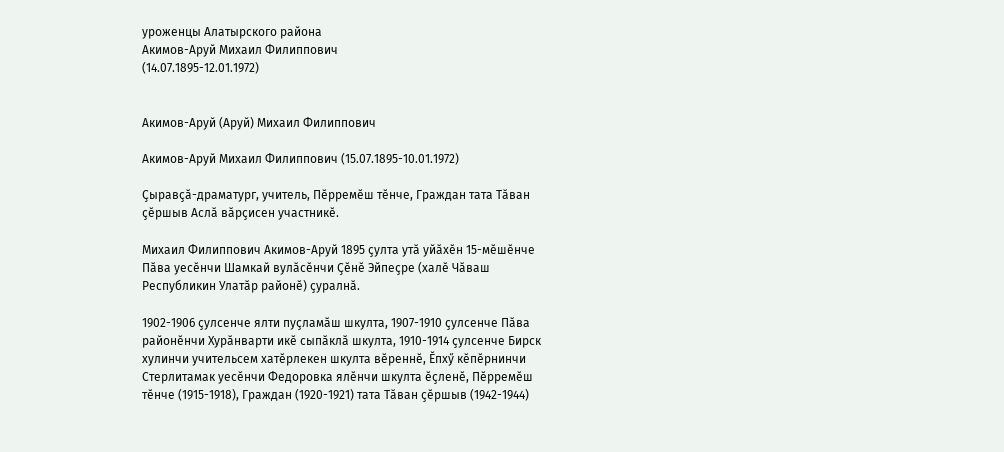уроженцы Алатырского района
Акимов-Аруй Михаил Филиппович
(14.07.1895-12.01.1972)


Акимов-Аруй (Аруй) Михаил Филиппович

Акимов-Аруй Михаил Филиппович (15.07.1895-10.01.1972)

Ҫыравҫӑ-драматург, учитель, Пӗрремӗш тӗнче, Граждан тата Тӑван ҫӗршыв Аслӑ вӑрҫисен участникӗ.

Михаил Филиппович Акимов-Аруй 1895 ҫулта утӑ уйӑхӗн 15-мӗшӗнче Пӑва уесӗнчи Шамкай вулӑсӗнчи Ҫӗнӗ Эйпеҫре (халӗ Чӑваш Республикин Улатӑр районӗ) ҫуралнӑ.

1902-1906 ҫулсенче ялти пуҫламӑш шкулта, 1907-1910 ҫулсенче Пӑва районӗнчи Хурӑнварти икӗ сыпӑклӑ шкулта, 1910-1914 ҫулсенче Бирск хулинчи учительсем хатӗрлекен шкулта вӗреннӗ, Ӗпхӳ кӗпӗрнинчи Стерлитамак уесӗнчи Федоровка ялӗнчи шкулта ӗҫленӗ, Пӗрремӗш тӗнче (1915-1918), Граждан (1920-1921) тата Тӑван ҫӗршыв (1942-1944)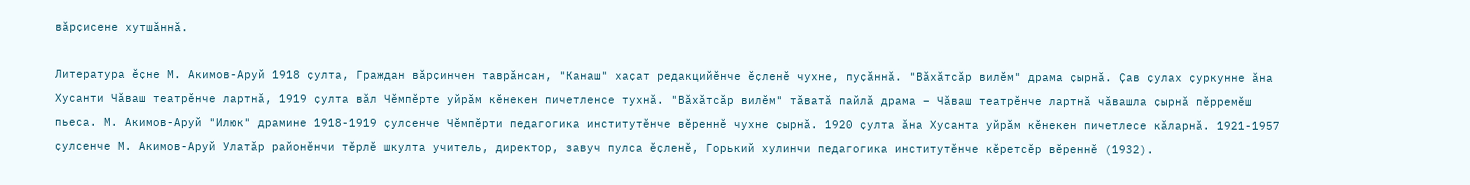вӑрҫисене хутшӑннӑ.

Литература ӗҫне М. Акимов-Аруй 1918 ҫулта, Граждан вӑрҫинчен таврӑнсан, "Канаш" хаҫат редакцийӗнче ӗҫленӗ чухне, пуҫӑннӑ. "Вӑхӑтсӑр вилӗм" драма ҫырнӑ. Ҫав ҫулах ҫуркунне ӑна Хусанти Чӑваш театрӗнче лартнӑ, 1919 ҫулта вӑл Чӗмпӗрте уйрӑм кӗнекен пичетленсе тухнӑ. "Вӑхӑтсӑр вилӗм" тӑватӑ пайлӑ драма – Чӑваш театрӗнче лартнӑ чӑвашла ҫырнӑ пӗрремӗш пьеса. М. Акимов-Аруй "Илюк" драмине 1918-1919 ҫулсенче Чӗмпӗрти педагогика институтӗнче вӗреннӗ чухне ҫырнӑ. 1920 ҫулта ӑна Хусанта уйрӑм кӗнекен пичетлесе кӑларнӑ. 1921-1957 ҫулсенче М. Акимов-Аруй Улатӑр районӗнчи тӗрлӗ шкулта учитель, директор, завуч пулса ӗҫленӗ, Горький хулинчи педагогика институтӗнче кӗретсӗр вӗреннӗ (1932).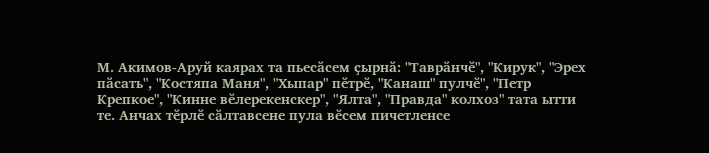М. Акимов-Аруй каярах та пьесӑсем ҫырнӑ: "Таврӑнчӗ", "Кирук", "Эрех пӑсать", "Костяпа Маня", "Хыпар" пӗтрӗ, "Канаш" пулчӗ", "Петр Крепкое", "Кинне вӗлерекенскер", "Ялта", "Правда" колхоз" тата ытти те. Анчах тӗрлӗ сӑлтавсене пула вӗсем пичетленсе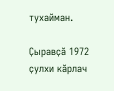тухайман.

Ҫыравҫӑ 1972 ҫулхи кӑрлач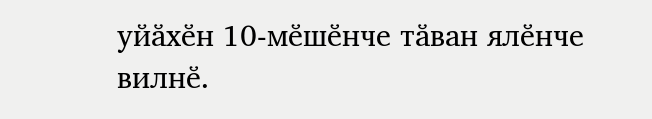уйӑхӗн 10-мӗшӗнче тӑван ялӗнче вилнӗ.